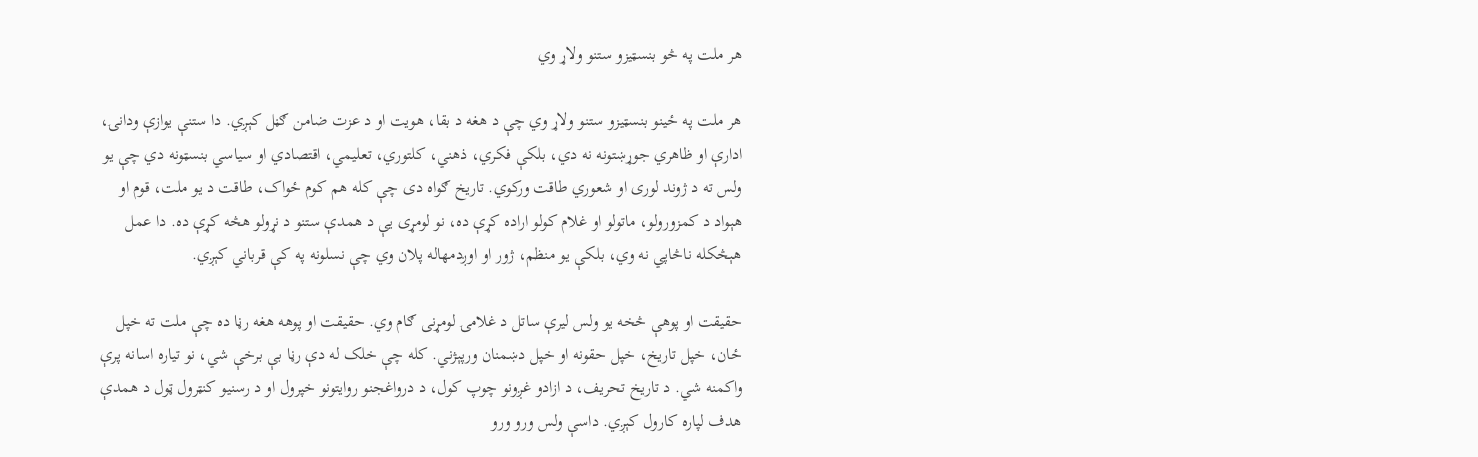هر ملت په څو بنسټیزو ستنو ولاړ وي

هر ملت په ځینو بنسټیزو ستنو ولاړ وي چې د هغه د بقا، هویت او د عزت ضامن ګڼل کېږي. دا ستنې یوازې ودانۍ، ادارې او ظاهري جوړښتونه نه دي، بلکې فکري، ذهني، کلتوري، تعلیمي، اقتصادي او سیاسي بنسټونه دي چې یو ولس ته د ژوند لوری او شعوري طاقت ورکوي. تاریخ ګواه دی چې کله هم کوم ځواک، طاقت د یو ملت، قوم او هېواد د کمزورولو، ماتولو او غلام کولو اراده کړې ده، نو لومړی یې د همدې ستنو د نړولو هڅه کړې ده. دا عمل هېڅکله ناڅاپي نه وي، بلکې یو منظم، ژور او اوږدمهاله پلان وي چې نسلونه په کې قرباني کېږي.

حقیقت او پوهې څخه يو ولس لیرې ساتل د غلامۍ لومړنی ګام وي. حقیقت او پوهه هغه رڼا ده چې ملت ته خپل ځان، خپل تاریخ، خپل حقونه او خپل دښمنان ورپېژني. کله چې خلک له دې رڼا بې برخې شي، نو تیاره اسانه پرې واکمنه شي. د تاریخ تحریف، د ازادو غږونو چوپ کول، د درواغجنو روایتونو خپرول او د رسنیو کنټرول ټول د همدې هدف لپاره کارول کېږي. داسې ولس ورو ورو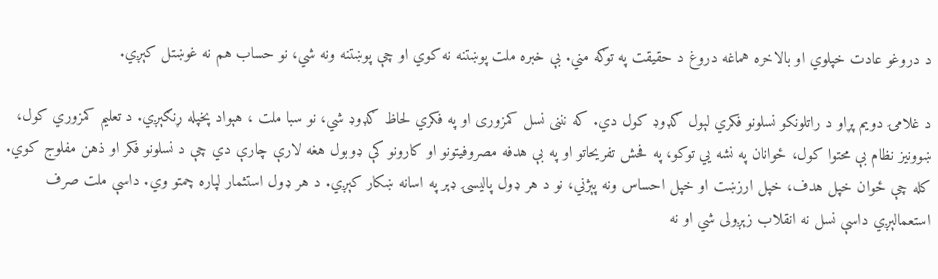د دروغو عادت خپلوي او بالاخره هماغه دروغ د حقیقت په توګه مني. بې خبره ملت پوښتنه نه کوي او چې پوښتنه ونه شي، نو حساب هم نه غوښتل کېږي.

د غلامۍ دويم پړاو د راتلونکو نسلونو فکري لېول ګډوډ کول دي. که نننی نسل کمزوری او په فکري لحاظ ګډوډ شي، نو سبا ملت ، هېواد پخپله ړنګېږي. د تعلیم کمزوري کول، ښوونیز نظام بې محتوا کول، ځوانان په نشه يي توکو، په فحش تفریحاتو او په بې هدفه مصروفیتونو او کارونو کې ډوبول هغه لارې چارې دي چې د نسلونو فکر او ذهن مفلوج کوي. کله چې ځوان خپل هدف، خپل ارزښت او خپل احساس ونه پېژني، نو د هر ډول پاليسۍ ډېر په اسانه ښکار کېږي. د هر ډول استثمار لپاره چمتو وي. داسې ملت صرف استعمالېږي داسې نسل نه انقلاب زېږولی شي او نه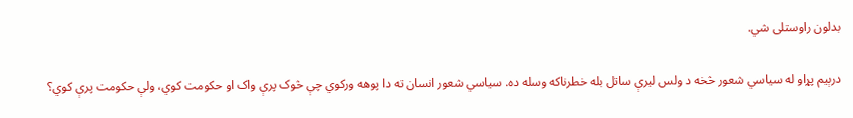بدلون راوستلی شي.

درېيم پړاو له سیاسي شعور څخه د ولس لیرې ساتل بله خطرناکه وسله ده. سیاسي شعور انسان ته دا پوهه ورکوي چې څوک پرې واک او حکومت کوي، ولې حکومت پرې کوي؟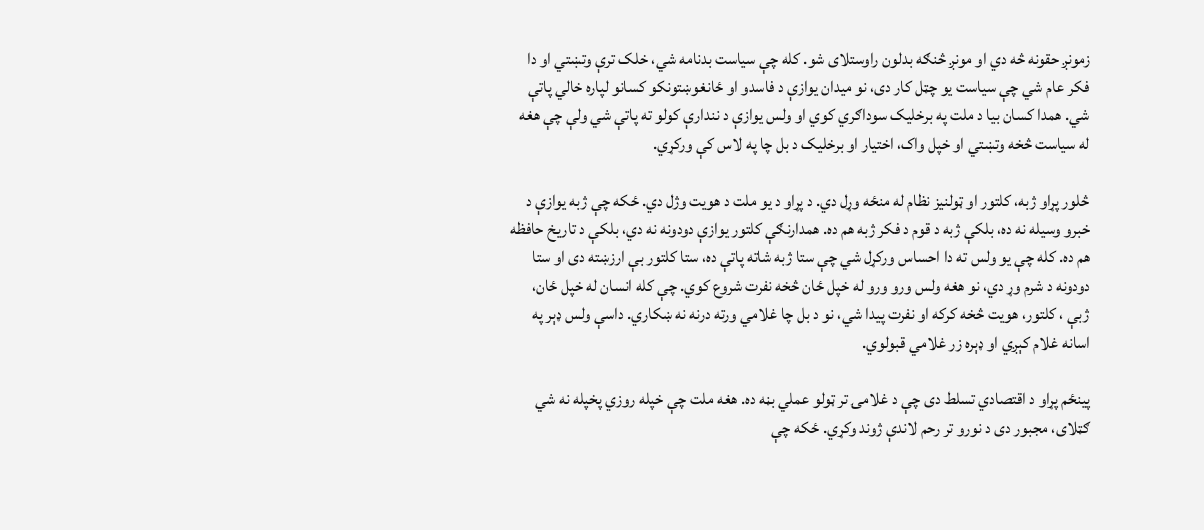زمونږ حقونه څه دي او مونږ څنګه بدلون راوستلای شو. کله چې سیاست بدنامه شي، خلک ترې وتښتي او دا فکر عام شي چې سیاست یو چټل کار دی، نو میدان یوازې د فاسدو او ځانغوښتونکو کسانو لپاره خالي پاتې شي. همدا کسان بیا د ملت په برخلیک سوداګري کوي او ولس یوازې د نندارې کولو ته پاتې شي ولې چې هغه له سیاست څخه وتښتي او خپل واک، اختیار او برخلیک د بل چا په لاس کې ورکړي.

څلور پړاو ژبه، کلتور او ټولنيز نظام له منځه وړل دي. د پړاو د یو ملت د هویت وژل دي. ځکه چې ژبه یوازې د خبرو وسیله نه ده، بلکې ژبه د قوم د فکر ژبه هم ده. همدارنګې کلتور یوازې دودونه نه دي، بلکې د تاریخ حافظه هم ده. کله چې یو ولس ته دا احساس ورکړل شي چې ستا ژبه شاته پاتې ده، ستا کلتور بې ارزښته دی او ستا دودونه د شرم وړ دي، نو هغه ولس ورو ورو له خپل ځان څخه نفرت شروع کوي. چې کله انسان له خپل ځان، ژبې ، کلتور، هویت څخه کرکه او نفرت پیدا شي، نو د بل چا غلامي ورته درنه نه ښکاري. داسې ولس ډېر په اسانه غلام کېږي او ډېره زر غلامي قبولوي.

پينځم پړاو د اقتصادي تسلط دی چې د غلامۍ تر ټولو عملي بڼه ده. هغه ملت چې خپله روزي پخپله نه شي ګټلای، مجبور دی د نورو تر رحم لاندې ژوند وکړي. ځکه چې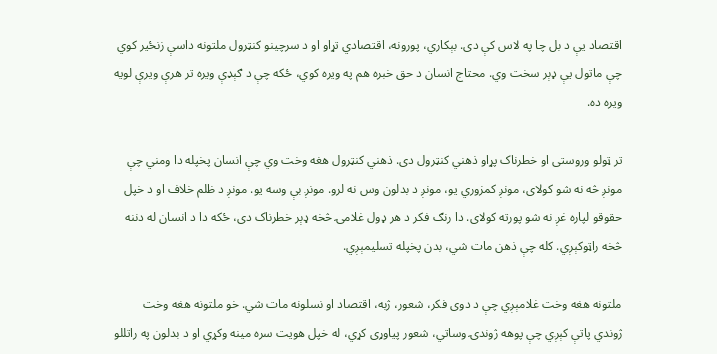اقتصاد يې د بل چا په لاس کې دی. بېکاري، پورونه، اقتصادي تړاو او د سرچینو کنټرول ملتونه داسې زنځیر کوي چې ماتول یې ډېر سخت وي. محتاج انسان د حق خبره هم په ویره کوي، ځکه چې د ګېډې ویره تر هرې ویرې لویه ویره ده.

تر ټولو وروستی او خطرناک پړاو ذهني کنټرول دی. ذهني کنټرول هغه وخت وي چې انسان پخپله دا ومني چې مونږ څه نه شو کولای، مونږ کمزوري یو، مونږ د بدلون وس نه لرو. مونږ بې وسه یو. مونږ د ظلم خلاف او د خپل حقوقو لپاره غږ نه شو پورته کولای. دا رنګ فکر د هر ډول غلامۍ څخه ډېر خطرناک دی، ځکه دا د انسان له دننه څخه راټوکېږي. کله چې ذهن مات شي، بدن پخپله تسلیمېږي.

ملتونه هغه وخت غلامېږي چې د دوی فکر، شعور، ژبه، اقتصاد او نسلونه مات شي. خو ملتونه هغه وخت ژوندي پاتې کېږي چې پوهه ژوندۍ وساتي، شعور پیاوړی کړي، له خپل هویت سره مینه وکړي او د بدلون په راتللو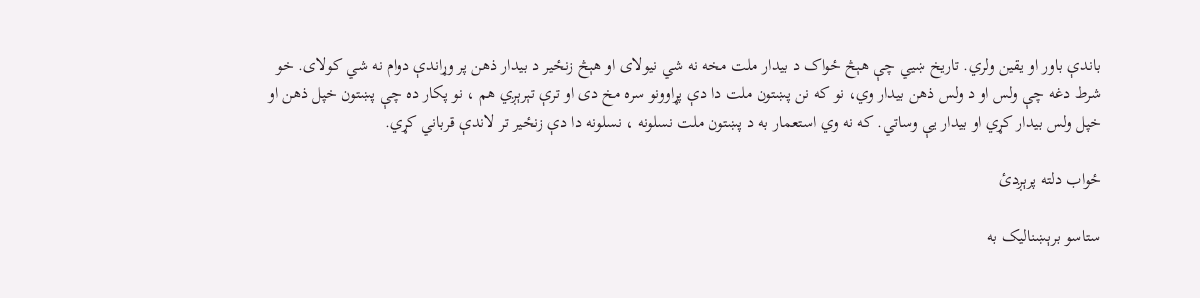باندې باور او یقین ولري. تاریخ ښيي چې هېڅ ځواک د بیدار ملت مخه نه شي نیولای او هېڅ زنځیر د بیدار ذهن پر وړاندې دوام نه شي کولای. خو شرط دغه چې ولس او د ولس ذهن بیدار وي، نو که نن پښتون ملت دا دې پړاوونو سره مخ دی او ترې تېرېږي هم ، نو پکار ده چې پښتون خپل ذهن او خپل ولس بيدار کړي او بيدار يې وساتي. که نه وي استعمار به د پښتون ملت نسلونه ، نسلونه دا دې زنځير تر لاندې قرباني کړي.

ځواب دلته پرېږدئ

ستاسو برېښناليک به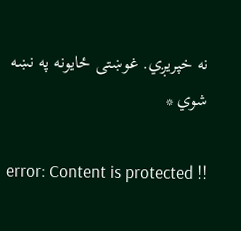نه خپريږي. غوښتى ځایونه په نښه شوي *

error: Content is protected !!